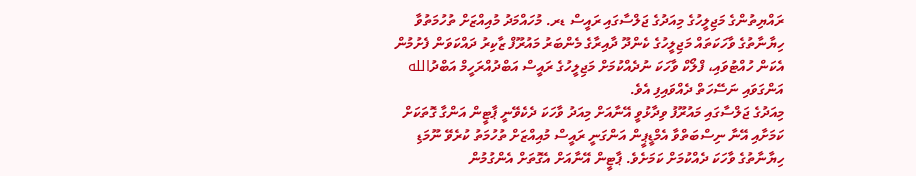ރައްޔިތުންގެ މަޖިލީހުގެ މިއަދުގެ ޖަލްސާގައި ރައީސް ޑރ. މުހައްމަދު މުއިއްޒަށް ތުހުމަތުވާ ހިޔާނާތުގެ ވާހަކަތައް މަޖިލީހުގެ ކެންދޫ ދާއިރާގެ މެންބަރު މައުރޫފް ޒާކިރު ދައްކަވަން ފެށުމުން އެކަން ހުއްޓުވައި، ފްލޯކް ވާހަކަ ނުދެއްކުމަށް މަޖިލީހުގެ ރައީސް އަބްދުއްރަހީމް އަބްދުالله އަންގަވައި ނަސޭހަތް ދެއްވައިފި އެވެ.
މިއަދުގެ ޖަލްސާގައި މައުރޫފު ވިދާޅުވީ އޭނާއަށް މިއަދު ވާހަކަ ދެކެވޭނީ ޕާޓީން އަންގާ ގޮތަކަށް ކަމަށާއި އޭނާ ނިސްބަތްވާ އެމްޑީޕީން އަންގަނީ ރައީސް މުއިއްޒަށް ތުހުމަތު ކުރެވޭ ނޫމަޑި ހިޔާނާތުގެ ވާހަކަ ދެއްކުމަށް ކަމަށެވެ. ޕާޓީން އޭނާއަށް އެގޮތަށް އެންގުމުން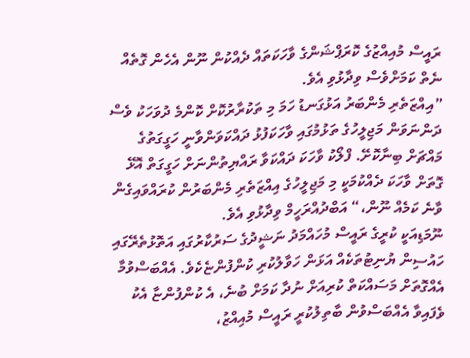ރައީސް މުއިއްޒުގެ ކޮރަޕްޝަންގެ ވާހަކަތައް ދެއްކުން ނޫން އެހެން ގޮތެއް ނެތް ކަމަށްވެސް ވިދާޅުވި އެވެ.
”އިއްޒަތެރި މެންބަރު އަޅުގަނޑު ހަމަ މި ތަކުރާރުކޮށް ކޮންމެ ދުވަހަކު ވެސް ދަންނަވަން މަޖިލީހުގެ ތަޅުމުގައި ވާހަކަފުޅު ދައްކަވަންވާނީ ހަގީގަތުގެ މައްޗަށް ބިނާކޮށޭ. ފްލޯކު ވާހަކަ ދައްކަވާ ރައްޔިތުންނަށް ހަގީގަތް އޮޅޭ ގޮތަށް ވާހަކަ ދެއްކުމަކީ މި މަޖިލީހުގެ އިއްޒަތެރި މެންބަރުން ކުރައްވައިގެން ވާނެ ކަމެއް ނޫން،“ އަބްދުއްރަހީމް ވިދާޅުވި އެވެ.
ނޫމަޑިއަކީ ކުރީގެ ރައީސް މުހައްމަދު ނަޝީދުގެ ސަރުކާރުގައި އަތޮޅުތެރޭގައި ހައުސިން ޔުނިޓުތަކެއް އަޅަން ހަވާލުކުރި ކުންފުންޏެކެވެ. އެއްބަސްވުމާ އެއްގޮތަށް މަސައްކަތް ކުރިއަށް ނުދާ ކަމަށް ބުނެ، އެ ކުންފުންޏާ އެކު ވެފައިވާ އެއްބަސްވުން ބާތިލުކުރީ ރައީސް މުއިއްޒު،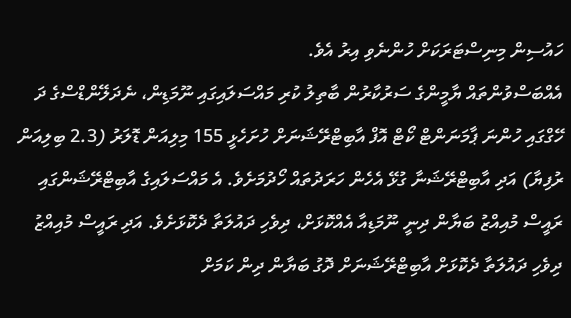ހައުސިން މިނިސްޓަރަކަށް ހުންނެވި އިރު އެވެ.
އެއްބަސްވުންތައް ޔާމީންގެ ސަރުކާރުން ބާތިލު ކުރި މައްސަލައިގައި ނޫމަޑިން، ނެދަލޭންޑްސްގެ ދަ ހޭގްގައި ހުންނަ ޕާމަނަންޓް ކޯޓް އޮފް އާބިޓްރޭޝަނަށް ހުށަހެޅީ 155 މިލިއަން ޑޮލަރު (2.3 ބިލިއަން ރުފިޔާ) އަދި އާބިޓްރޭޝަނާ ގުޅޭ އެހެން ހަރަދުތައް ހޯދުމަށެވެ. އެ މައްސަލައިގެ އާބިޓްރޭޝަންގައި ރައީސް މުއިއްޒު ބަޔާން ދިނީ ނޫމަޑިއާ އެއްކޮޅަށް، ދިވެހި ދައުލަތާ ދެކޮޅަށެވެ. އަދި ރައީސް މުއިއްޒު ދިވެހި ދައުލަތާ ދެކޮޅަށް އާބިޓްރޭޝަނަށް ދޮގު ބަޔާން ދިން ކަމަށް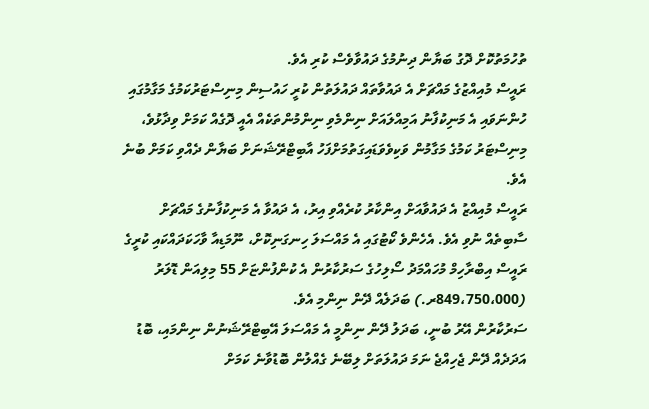ތުހުމަތުކޮށް ދޮގު ބަޔާން ދިނުމުގެ ދައުވާވެސް ކުރި އެވެ.
ރައީސް މުއިއްޒުގެ މައްޗަށް އެ ދައުވާތައް ދައުލަތުން ކުރީ ހައުސިން މިނިސްޓަރުކަމުގެ މަގާމުގައި ހުންނަވައި އެ މަނިކުފާނު އަމިއްލައަށް ނިންމެވި ނިންމުންތަކެއް އެއީ ދޮގެއް ކަމަށް ވިދާޅުވެ، މިނިސްޓަރު ކަމުގެ މަގާމުން ވަކިވެވަޑައިގަތުމަށްފަހު އާބިޓްރޭޝަނަށް ބަޔާން ދެއްވި ކަމަށް ބުނެ އެވެ.
ރައީސް މުއިއްޒު އެ ދައުވާއަށް އިންކާރު ކުރެއްވި އިރު، އެ ދައުވާ އެ މަނިކުފާނުގެ މައްޗަށް ސާބިތެއް ނުވި އެވެ. އެހެންވެ ކޯޓުގައި އެ މައްސަލަ ހިނގަނިކޮށް، ނޫމަޑިއާ ވާހަކަދައްކައި ކުރީގެ ރައީސް އިބްރާހިމް މުހައްމަދު ސޯލިހުގެ ސަރުކާރުން އެ ކުންފުންޏަށް 55 މިލިއަން ޑޮލަރު (849،750،000ރ.) ބަދަލެއް ދޭން ނިންމި އެވެ.
ސަރުކާރުން އޭރު ބުނީ، ބަދަލު ދޭން ނިންމީ އެ މައްސަލަ އޭބިޓްރޭޝަނުން ނިންމައި، ބޮޑު އަދަދެއް ދޭން ޖެހިއްޖެ ނަމަ ދައުލަތަށް ލިބޭނެ ގެއްލުން ބޮޑުވާނެ ކަމަށް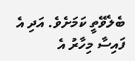ބެލެވޭތީ ކަމަށެވެ. އަދި އެ ފައިސާ މިހާރު އެ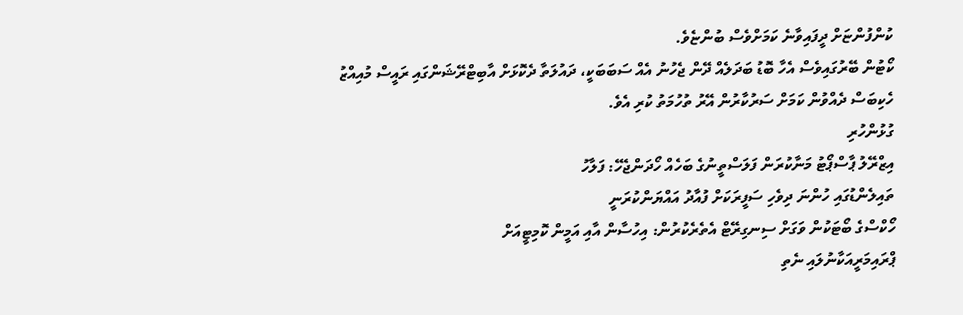ކުންފުންޏަށް ދީފައިވާނެ ކަމަށްވެސް ބުންޏެވެ.
ކޯޓުން ބޭރުގައިވެސް އެހާ ބޮޑު ބަދަލެއް ދޭން ޖެހުނު އެއް ސަބަބަކީ، ދައުލަތާ ދެކޮޅަށް އާބިޓްރޭޝަންގައި ރައީސް މުއިއްޒު ހެކިބަސް ދެއްވުން ކަމަށް ސަރުކާރުން އޭރު ތުހުމަތު ކުރި އެވެ.
ގުޅުންހުރި
އިޒްރޭލު ޕާސްޕޯޓު މަނާކުރަން ފަލަސްތީނުގެ ބަހެއް ހޯދަންޖެހޭ: ފަލާހު
ތައިލެންޑުގައި ހުންނަ ދިވެހި ސަފީރަކަށް ފުއާދު އައްޔަންކުރަނީ
ހޯކްސްގެ ބޯޓަކުން ވަގަށް ސިނގިރޭޓް އެތެރެކުރުން: އިހުސާން އާއި އަމީން ކޮމިޓީއަށް
ޕްރައިމަރީއަކާނުލައި ނެތި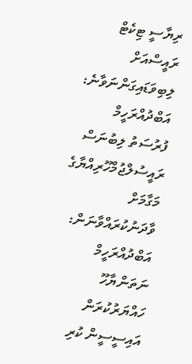ރިޔާސީ ޓިކެޓް ރައީސްއަށް ލިބިވަޑައިގަންނަވާނެ: އަބްދުއްރަހީމް
ފުރުސަތު ލިބުނަސް ރައީސުލްޖުމްހޫރިއްޔާގެ މަގާމަށް ވާދަނުކުރައްވާނަން: އަބްދުއްރަހީމް
ނަތަންޔާހޫ ހައްޔަރުކުރަން އައިސީސީން ކުރި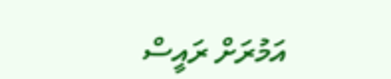އަމުރަށް ރައީސް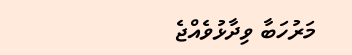މަރުހަބާ ވިދާޅުވެއްޖެ